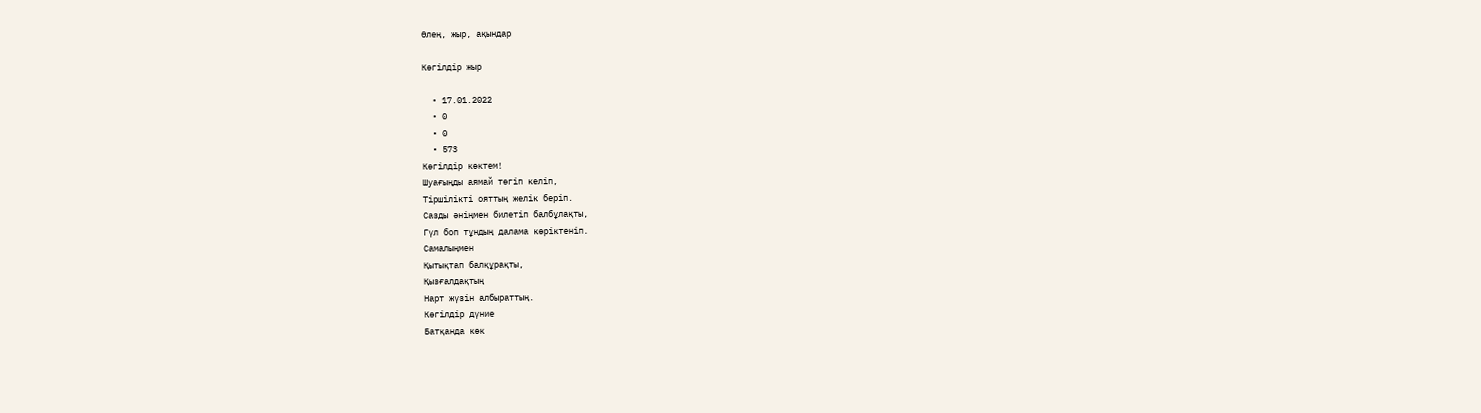Өлең, жыр, ақындар

Көгілдір жыр

  • 17.01.2022
  • 0
  • 0
  • 573
Көгілдір көктем!
Шуағыңды аямай төгіп келіп,
Тіршілікті ояттың желік беріп.
Сазды әніңмен билетіп балбұлақты,
Гүл боп тұндың далама көріктеніп.
Самалыңмен
Қытықтап балқұрақты,
Қызғалдақтың
Нарт жүзін албыраттың.
Көгілдір дүние
Батқанда көк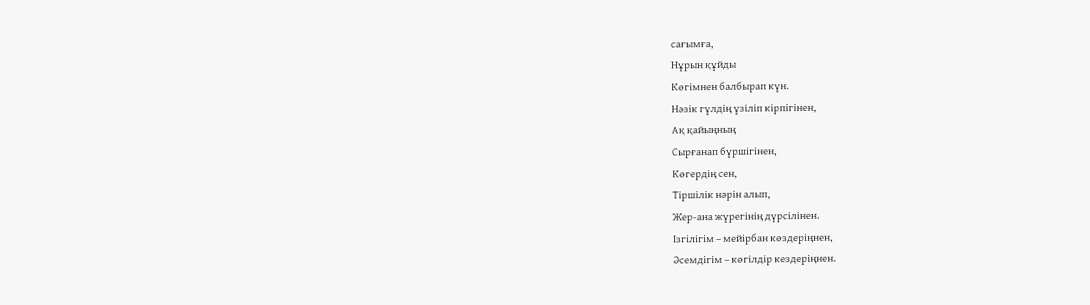сағымға,
Нұрын құйды
Көгімнен балбырап күн.
Нәзік гүлдің үзіліп кірпігінен,
Ақ қайыңның
Сырғанап бүршігінен,
Көгердің сен,
Тіршілік нәрін алып,
Жер-ана жүрегінің дүрсілінен.
Ізгілігім – мейірбан көздеріңнен,
Әсемдігім – көгілдір кездеріңнен.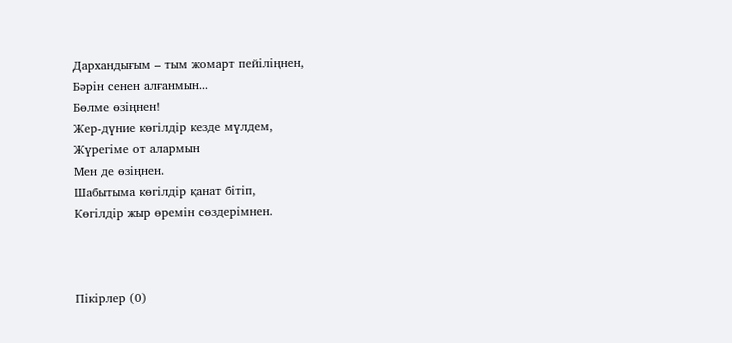Дархандығым – тым жомарт пейіліңнен,
Бәрін сенен алғанмын...
Бөлме өзіңнен!
Жер-дүние көгілдір кезде мүлдем,
Жүрегіме от алармын
Мен де өзіңнен.
Шабытыма көгілдір қанат бітіп,
Көгілдір жыр өремін сөздерімнен.



Пікірлер (0)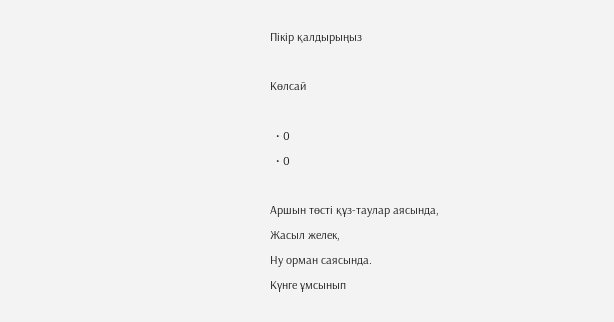Пікір қалдырыңыз

Көлсай

  • 0
  • 0

Аршын төсті құз-таулар аясында,
Жасыл желек,
Ну орман саясында.
Күнге ұмсынып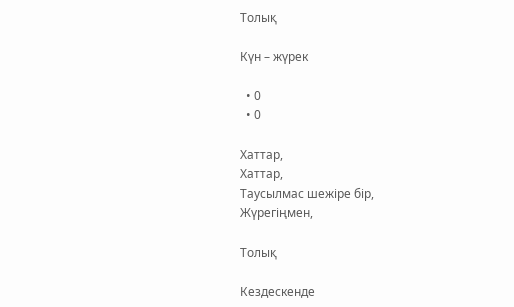Толық

Күн – жүрек

  • 0
  • 0

Хаттар,
Хаттар,
Таусылмас шежіре бір,
Жүрегіңмен,

Толық

Кездескенде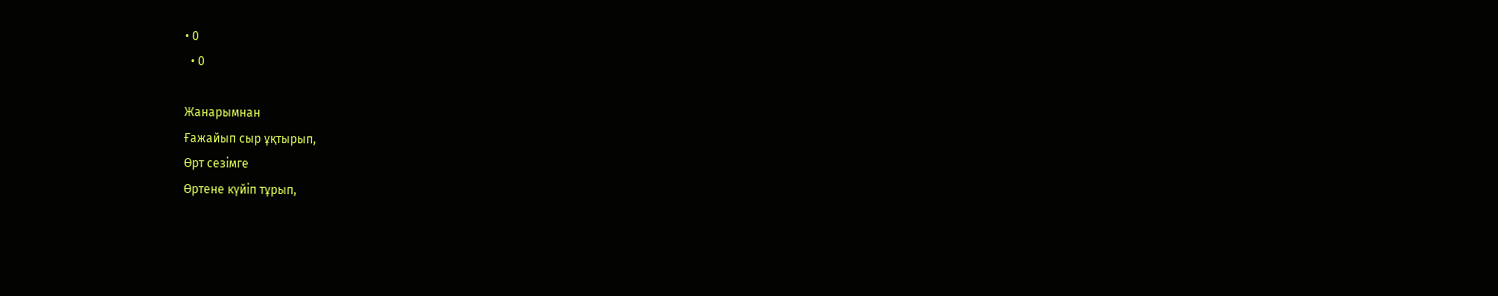• 0
  • 0

Жанарымнан
Ғажайып сыр ұқтырып,
Өрт сезімге
Өртене күйіп тұрып,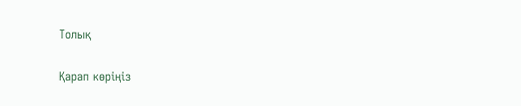Толық

Қарап көріңіз